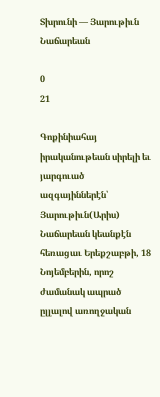Տխրունի — Յարութիւն Նաճարեան

0
21

Գոքինիահայ իրականութեան սիրելի եւ յարգուած ազգայիններէն՝ Յարութիւն(Արիս) Նաճարեան կեանքէն հեռացաւ Երեքշաբթի, 18 Նոյեմբերին, որոշ ժամանակ ապրած ըլլալով առողջական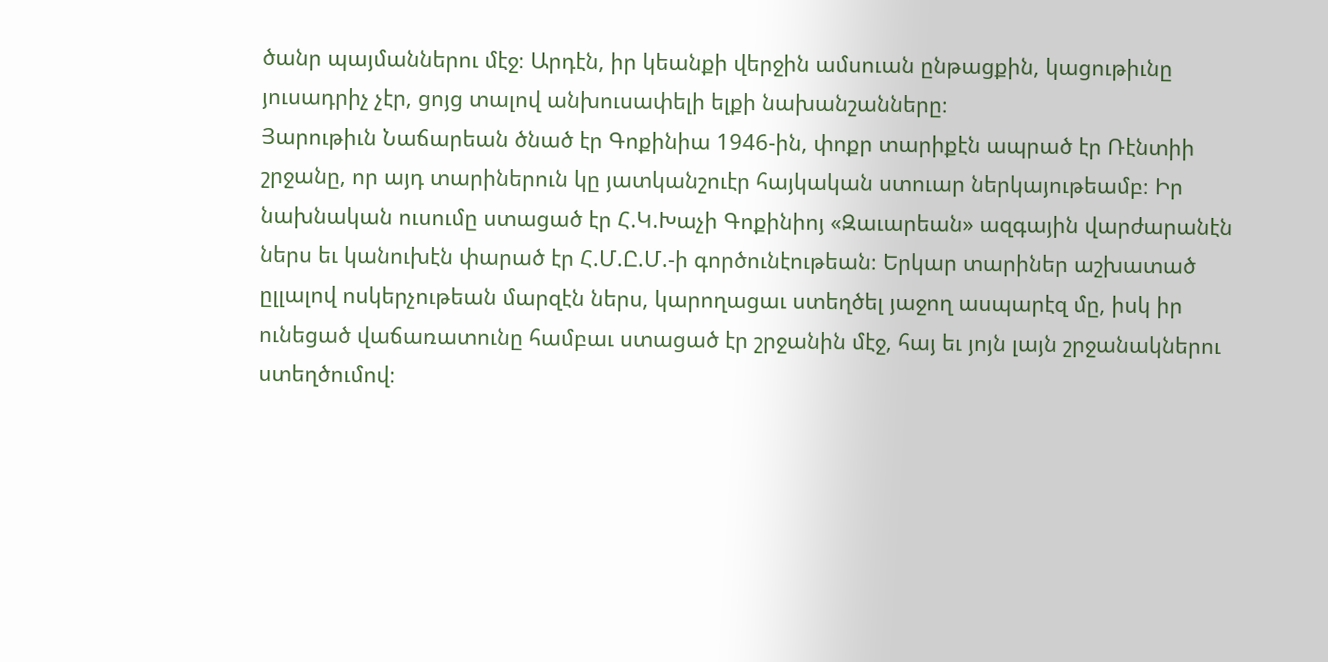ծանր պայմաններու մէջ։ Արդէն, իր կեանքի վերջին ամսուան ընթացքին, կացութիւնը յուսադրիչ չէր, ցոյց տալով անխուսափելի ելքի նախանշանները։
Յարութիւն Նաճարեան ծնած էր Գոքինիա 1946-ին, փոքր տարիքէն ապրած էր Ռէնտիի շրջանը, որ այդ տարիներուն կը յատկանշուէր հայկական ստուար ներկայութեամբ։ Իր նախնական ուսումը ստացած էր Հ.Կ.Խաչի Գոքինիոյ «Զաւարեան» ազգային վարժարանէն ներս եւ կանուխէն փարած էր Հ.Մ.Ը.Մ.-ի գործունէութեան։ Երկար տարիներ աշխատած ըլլալով ոսկերչութեան մարզէն ներս, կարողացաւ ստեղծել յաջող ասպարէզ մը, իսկ իր ունեցած վաճառատունը համբաւ ստացած էր շրջանին մէջ, հայ եւ յոյն լայն շրջանակներու ստեղծումով։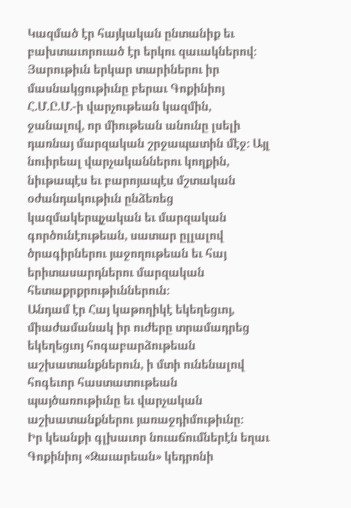Կազմած էր հայկական ընտանիք եւ բախտաւորուած էր երկու զաւակներով։
Յարութիւն երկար տարիներու իր մասնակցութիւնը բերաւ Գոքինիոյ Հ.Մ.Ը.Մ.-ի վարչութեան կազմին, ջանալով, որ միութեան անունը լսելի դառնայ մարզական շրջապատին մէջ։ Այլ նուիրեալ վարչականներու կողքին, նիւթապէս եւ բարոյապէս մշտական օժանդակութիւն ընձեռեց կազմակերպչական եւ մարզական գործունէութեան, սատար ըլլալով ծրագիրներու յաջողութեան եւ հայ երիտասարդներու մարզական հետաքրքրութիւններուն։
Անդամ էր Հայ կաթողիկէ եկեղեցւոյ, միաժամանակ իր ուժերը տրամադրեց եկեղեցւոյ հոգաբարձութեան աշխատանքներուն, ի մտի ունենալով հոգեւոր հաստատութեան պայծառութիւնը եւ վարչական աշխատանքներու յառաջդիմութիւնը։
Իր կեանքի գլխաւոր նուաճումներէն եղաւ Գոքինիոյ «Զաւարեան» կեդրոնի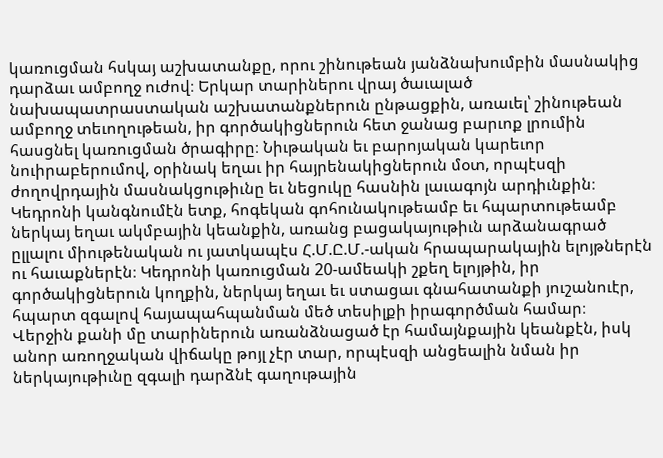կառուցման հսկայ աշխատանքը, որու շինութեան յանձնախումբին մասնակից դարձաւ ամբողջ ուժով։ Երկար տարիներու վրայ ծաւալած նախապատրաստական աշխատանքներուն ընթացքին, առաւել՝ շինութեան ամբողջ տեւողութեան, իր գործակիցներուն հետ ջանաց բարւոք լրումին հասցնել կառուցման ծրագիրը։ Նիւթական եւ բարոյական կարեւոր նուիրաբերումով, օրինակ եղաւ իր հայրենակիցներուն մօտ, որպէսզի ժողովրդային մասնակցութիւնը եւ նեցուկը հասնին լաւագոյն արդիւնքին։
Կեդրոնի կանգնումէն ետք, հոգեկան գոհունակութեամբ եւ հպարտութեամբ ներկայ եղաւ ակմբային կեանքին, առանց բացակայութիւն արձանագրած ըլլալու միութենական ու յատկապէս Հ.Մ.Ը.Մ.-ական հրապարակային ելոյթներէն ու հաւաքներէն։ Կեդրոնի կառուցման 20-ամեակի շքեղ ելոյթին, իր գործակիցներուն կողքին, ներկայ եղաւ եւ ստացաւ գնահատանքի յուշանուէր, հպարտ զգալով հայապահպանման մեծ տեսիլքի իրագործման համար։
Վերջին քանի մը տարիներուն առանձնացած էր համայնքային կեանքէն, իսկ անոր առողջական վիճակը թոյլ չէր տար, որպէսզի անցեալին նման իր ներկայութիւնը զգալի դարձնէ գաղութային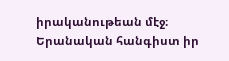իրականութեան մէջ։
Երանական հանգիստ իր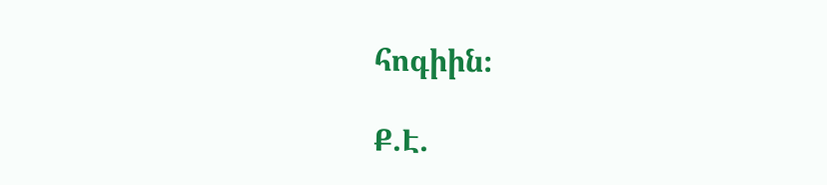հոգիին։

Ք.Է.